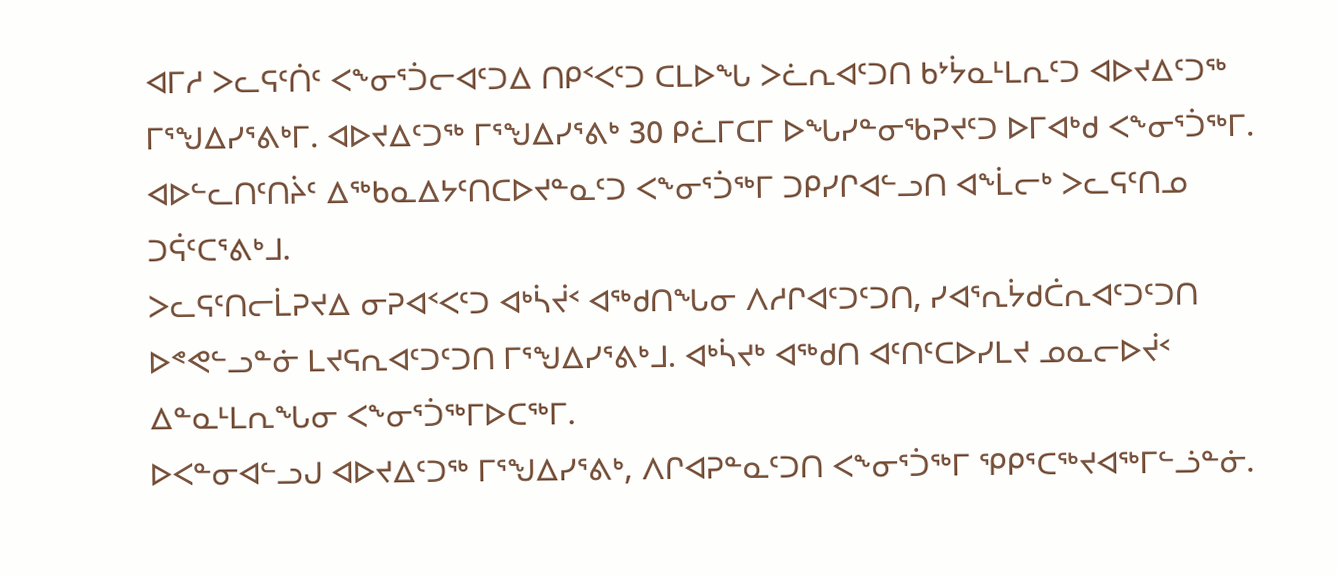ᐊᒥᓱ ᐳᓚᕋᑦᑏᑦ ᐸᖕᓂᕐᑑᓕᐊᑦᑐᐃ ᑎᑭᑉᐸᑦᑐ ᑕᒪᐅᖓ ᐳᓛᕆᐊᑦᑐᑎ ᑲᔾᔮᓇᒻᒪᕆᑦᑐ ᐊᐅᔪᐃᑦᑐᖅ ᒥᕐᖑᐃᓯᕐᕕᒃᒥ. ᐊᐅᔪᐃᑦᑐᖅ ᒥᕐᖑᐃᓯᕐᕕᒃ 30 ᑭᓛᒥᑕᒥ ᐅᖓᓯᓐᓂᖃᕈᔪᑦᑐ ᐅᒥᐊᒃᑯ ᐸᖕᓂᕐᑑᖅᒥ. ᐊᐅᓪᓚᑎᑦᑎᔩᑦ ᐃᖅᑲᓇᐃᔭᑦᑎᑕᐅᔪᓐᓇᑦᑐ ᐸᖕᓂᕐᑑᖅᒥ ᑐᑭᓯᒋᐊᓪᓗᑎ ᐊᖕᒫᓕᒃ ᐳᓚᕋᑦᑎᓄ ᑐᕌᑦᑕᕐᕕᒃᒧ.
ᐳᓚᕋᑦᑎᓕᒫᕈᔪᐃ ᓂᕈᐊᑉᐸᑦᑐ ᐊᒃᓵᔫᑉ ᐊᖅᑯᑎᖓᓂ ᐱᓱᒋᐊᑦᑐᑦᑐᑎ, ᓯᐊᕐᕆᔮᑯᑖᕆᐊᑦᑐᑦᑐᑎ ᐅᕝᕙᓪᓗᓐᓃ ᒪᔪᕋᕆᐊᑦᑐᑦᑐᑎ ᒥᕐᖑᐃᓯᕐᕕᒃᒧ. ᐊᒃᓵᔪᒃ ᐊᖅᑯᑎ ᐊᑦᑎᑦᑕᐅᓯᒪᔪ ᓄᓇᓕᐅᔫᑉ ᐃᓐᓇᒻᒪᕆᖓᓂ ᐸᖕᓂᕐᑑᖅᒥᐅᑕᖅᒥ.
ᐅᐸᓐᓂᐊᓪᓗᒍ ᐊᐅᔪᐃᑦᑐᖅ ᒥᕐᖑᐃᓯᕐᕕᒃ, ᐱᒋᐊᕈᓐᓇᑦᑐᑎ ᐸᖕᓂᕐᑑᖅᒥ ᕿᑭᕐᑕᖅᔪᐊᖅᒥᓪᓘᓐᓃ.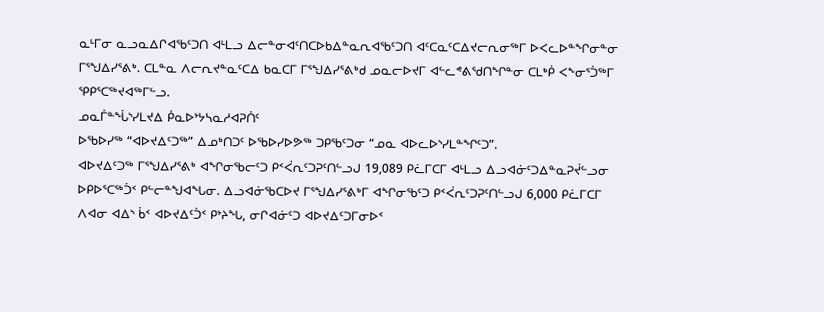ᓇᒻᒥᓂ ᓇᓗᓇᐃᒋᐊᖃᑦᑐᑎ ᐊᒻᒪᓗ ᐃᓕᓐᓂᐊᑦᑎᑕᐅᑲᐃᓐᓇᕆᐊᖃᑦᑐᑎ ᐊᑦᑕᓇᑦᑕᐃᔪᓕᕆᓂᖅᒥ ᐅᐸᓚᐅᓐᖏᓂᓐᓂ ᒥᕐᖑᐃᓯᕐᕕᒃ. ᑕᒪᓐᓇ ᐱᓕᕆᔪᓐᓇᑦᑕᐃ ᑲᓇᑕᒥ ᒥᕐᖑᐃᓯᕐᕕᒃᑯ ᓄᓇᓕᐅᔪᒥ ᐊᓪᓚᕝᕕᖁᑎᖏᓐᓂ ᑕᒪᒃᑮ ᐸᖕᓂᕐᑑᖅᒥ ᕿᑭᕐᑕᖅᔪᐊᖅᒥᓪᓗ.
ᓄᓇᒦᓐᖔᔅᓯᒪᔪᐃ ᑮᓇᐅᔾᔭᓴᓇᓱᐊᕈᑏᑦ
ᐅᖃᐅᓯᖅ “ᐊᐅᔪᐃᑦᑐᖅ” ᐃᓄᒃᑎᑐᑦ ᐅᖃᐅᓯᐅᕗᖅ ᑐᑭᖃᑦᑐᓂ “ᓄᓇ ᐊᐅᓚᐅᔅᓯᒪᓐᖏᑦᑐ”.
ᐊᐅᔪᐃᑦᑐᖅ ᒥᕐᖑᐃᓯᕐᕕᒃ ᐊᖏᓂᖃᓕᑦᑐ ᑭᑉᐹᕆᑦᑐᕈᑦᑎᓪᓗᒍ 19,089 ᑭᓛᒥᑕᒥ ᐊᒻᒪᓗ ᐃᓗᐊᓃᑦᑐᐃᓐᓇᕈᔫᓪᓗᓂ ᐅᑭᐅᕐᑕᖅᑑᑉ ᑭᓪᓕᓐᖑᐊᖓᓂ. ᐃᓗᐊᓃᖃᑕᐅᔪ ᒥᕐᖑᐃᓯᕐᕕᒃᒥ ᐊᖏᓂᖃᑦᑐ ᑭᑉᐹᕆᑦᑐᕈᑦᑎᓪᓗᒍ 6,000 ᑭᓛᒥᑕᒥ ᐱᐊᓂ ᐊᐃᔅ ᑳᑉ ᐊᐅᔪᐃᑦᑑᑉ ᑭᔾᔨᖓ, ᓂᒋᐊᓃᑦᑐ ᐊᐅᔪᐃᑦᑐᒥᓂᐅᑉ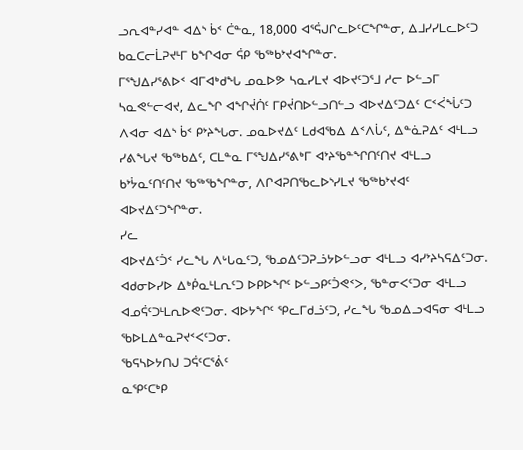ᓗᕆᐊᓐᓯᐊᓐ ᐊᐃᔅ ᑳᑉ ᑖᓐᓇ, 18,000 ᐊᕐᕌᒍᒋᓚᐅᑦᑕᖏᓐᓂ, ᐃᒧᓯᓯᒪᓚᐅᑦᑐ ᑲᓇᑕᓕᒫᕈᔪᒻᒥ ᑲᖏᐊᓂ ᕌᑭ ᖃᖅᑲᔾᔪᐊᖏᓐᓂ.
ᒥᕐᖑᐃᓯᕐᕕᐅᑉ ᐊᒥᐊᒃᑯᖓ ᓄᓇᐅᕗ ᓴᓇᓯᒪᔪ ᐊᐅᔪᑦᑐᕐᒧ ᓱᓕ ᐅᓪᓗᒥ ᓴᓇᕙᓪᓕᐊᔪ, ᐃᓚᖏ ᐊᖏᔫᑏᑦ ᒥᑭᔫᑎᐅᓪᓗᑎᓪᓗ ᐊᐅᔪᐃᑦᑐᐃᑦ ᑕᑉᐹᖔᑦᑐ ᐱᐊᓂ ᐊᐃᔅ ᑳᑉ ᑭᔾᔨᖓᓂ. ᓄᓇᐅᔪᐃᑦ ᒪᑯᐊᖃᐃ ᐃᑉᐱᒑᑦ, ᐃᓐᓈᕈᐃᑦ ᐊᒻᒪᓗ ᓯᕕᖓᔪ ᖃᖅᑲᐃᑦ, ᑕᒪᓐᓇ ᒥᕐᖑᐃᓯᕐᕕᒃᒥ ᐊᔾᔨᖃᓐᖏᑎᑦᑎᔪ ᐊᒻᒪᓗ ᑲᔾᔮᓇᑦᑎᑦᑎᔪ ᖃᖅᖃᖏᓐᓂ, ᐱᒋᐊᕈᑎᖃᓚᐅᔅᓯᒪᔪ ᖃᖅᑲᔾᔪᐊᑦ ᐊᐅᔪᐃᑦᑐᖏᓐᓂ.
ᓯᓚ
ᐊᐅᔪᐃᑦᑑᑉ ᓯᓚᖓ ᐱᒡᒐᓇᑦᑐ, ᖃᓄᐃᑦᑐᕈᓘᔭᐅᓪᓗᓂ ᐊᒻᒪᓗ ᐊᓯᔾᔨᓴᕋᐃᑦᑐᓂ. ᐊᑯᓂᐅᓯᐅ ᐃᒃᑮᓇᒻᒪᕆᑦᑐ ᐅᑭᐅᖏᑦ ᐅᓪᓗᑭᑦᑑᕙᑉᐳ, ᖃᓐᓂᐸᑦᑐᓂ ᐊᒻᒪᓗ ᐊᓄᕌᑦᑐᒻᒪᕆᐅᕙᑦᑐᓂ. ᐊᐅᔭᖏᑦ ᕿᓚᒥᑯᓘᑦᑐ, ᓯᓚᖓ ᖃᓄᐃᓗᐊᕋᓂ ᐊᒻᒪᓗ ᖃᐅᒪᐃᓐᓇᕈᔪᑉᐸᑦᑐᓂ.
ᖃᕋᓴᐅᔭᑎᒍ ᑐᕌᑦᑕᕐᕖᑦ
ᓇᕿᑦᑕᒃᑭ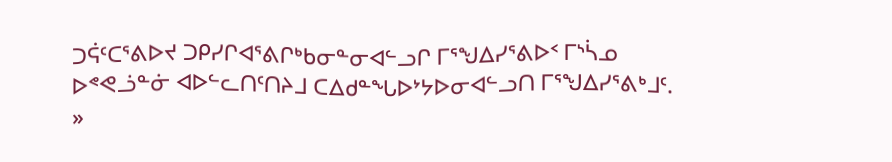ᑐᕌᑦᑕᕐᕕᐅᔪ ᑐᑭᓯᒋᐊᕐᕕᒋᒃᑲᓂᓐᓂᐊᓪᓗᒋ ᒥᕐᖑᐃᓯᕐᕕᐅᑉ ᒥᔅᓵᓄ ᐅᕝᕙᓘᓐᓃ ᐊᐅᓪᓚᑎᑦᑎᔨᒧ ᑕᐃᑯᓐᖓᐅᔾᔭᐅᓂᐊᓪᓗᑎ ᒥᕐᖑᐃᓯᕐᕕᒃᒧᑦ.
»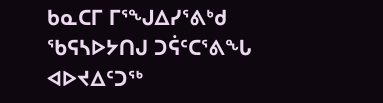ᑲᓇᑕᒥ ᒥᕐᖑᐃᓯᕐᕕᒃᑯ ᖃᕋᓴᐅᔭᑎᒍ ᑐᕌᑦᑕᕐᕕᖓ ᐊᐅᔪᐃᑦᑐᖅ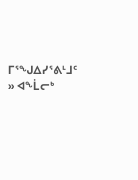ᒥᕐᖑᐃᓯᕐᕕᒻᒧᑦ
» ᐊᖕᒫᓕᒃ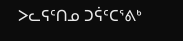ᐳᓚᕋᑦᑎᓄ ᑐᕌᑦᑕᕐᕕᒃ